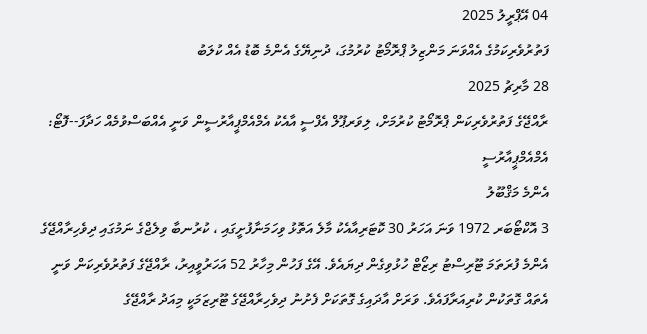04 އޭޕްރީލު 2025
ފަތުރުވެރިކަމުގެ އެއްވަނަ މަންޒިލު ޕްރޮމޯޓު ކުރުމުގަ، ދުނިޔޭގެ އެންމެ ބޮޑު އެއް ކުލަބު
28 މާރިޗު 2025
ރާއްޖޭގެ ފަތުރުވެރިކަން ޕްރޮމޯޓު ކުރުމަށް، ލިވަރޕޫލް އެފްސީ އާއެކު އެމްއެމްޕީއާރުސީން ވަނީ އެއްބަސްވުމެއް ހަދާފަ--ފޮޓޯ: އެމްއެމްޕީއާރުސީ
އެންމެ މަޤްބޫލު
3 އޮކްޓޯބަރ 1972 ވަނަ އަހަރު 30 ކޮޓަރިއާއެކު މާލެ އަތޮޅު ވިހަމަނާފުށީގައި ، ކުރުނބާ ވިލެޖްގެ ނަމުގައި ދިވެހިރާއްޖޭގެ އެންމެ ފުރަތަމަ ޓޫރިސްޓު ރިޒޯޓް ހުޅުވިގެން ދިޔައެވެ. އޭގެ ފަހުން މިހާރު 52 އަހަރުވީއިރު، ރާއްޖޭގެ ފަތުރުވެރިކަން ވަނީ އެތައް ގޮތަކުން ކުރިއަރާފައެވެ. ވަރަށް އާދައިގެ ގޮތަކަށް ފެށުނު ދިވެހިރާއްޖޭގެ ޓޫރިޒަމަކީ މިއަދު ރާއްޖޭގެ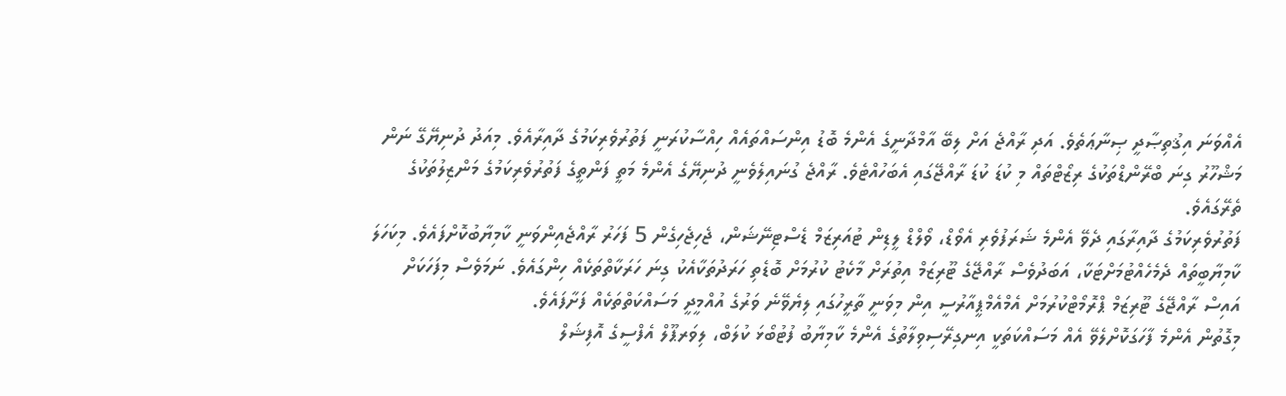އެއްވަނަ އިޤުތިޞާދީ ޞިނާޢަތެވެ. އަދި ރާއްޖެ އަށް ލިބޭ އާމްދާނީގެ އެންމެ ބޮޑު އިންސައްތައެއް ހިއްސާކުރަނީ ފަތުރުވެރިކަމުގެ ދާއިރާއެވެ. މިއަދު ދުނިޔޭގޭ ނަން މަޝްހޫރު ގިނަ ބްރޭންޑްތަކުގެ ރިޒޯޓްތައް މި ކުޑަ ކުޑަ ރާއްޖޭގައި އެބަހުއްޓެވެ. ރާއްޖެ ގުނައިލެވެނީ ދުނިޔޭގެ އެންމެ މަތީ ފަންތީގެ ފަތުރުވެރިކަމުގެ މަންޒިލުތަކުގެ ތެރޭގައެވެ.
ފަތުރުވެރިކަމުގެ ދާއިރާގައި ދެވޭ އެންމެ ޝަރަފުވެރި އެވޯޑް، ވޯލްޑް ލީޑިން ޓުއަރިޒަމް ޑެސްޓިނޭޝަން، ޖެހިޖެހިގެން 5 ފަހަރު ރާއްޖެއިންވަނީ ކާމިޔާބުކޮށްފައެވެ. މިކަހަލަ ކާމިޔާބީތައް ދެމެހެއްޓުމަށްޓަކާ، އަބަދުވެސް ރާއްޖޭގެ ޓޫރިޒަމް އިތުރަށް މާކެޓު ކުރުމަށް ބޮޑެތި ހަރަދުތަކާއެކު ގިނަ ހަރަކާތްތަކެއް ހިންގައެވެ. ނަމަވެސް މިފަހަކަށް އައިސް ރާއްޖޭގެ ޓޫރިޒަމް ޕްރޮމޯޓްކުރުމަށް އެމްއެމްޕީއާރުސީ އިން މިވަނީ ތާރީހުގައި ލިޔެވޭނެ ވަރުގެ އުއްމީދީ މަސައްކަތްތަކެއް ފަށާފައެވެ.
މިގޮތުން އެންމެ ފާހަގަކޮށްލެވޭ އެއް މަސައްކަތަކީ އިނގިރޭސިވިލާތުގެ އެންމެ ކާމިޔާބު ފުޓުބޯޅަ ކުލަބް، ލިވަރޕޫލް އެފްސީގެ އޮފިޝަލް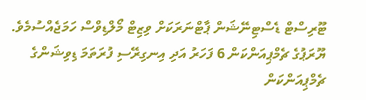ޓޫރިސްޓް ޑެސްޓިނޭޝަން ޕާޓްނަރަކަށް ވިޒިޓް މޯލްޑިވްސް ހަމަޖެއްސުމެވެ. ޔޫރަޕުގެ ޗެމްޕިއަންކަން 6 ފަހަރު އަދި އިނގިރޭސި ފުރަތަމަ ޑިވިޝަންގެ ޗެމްޕިއަންކަން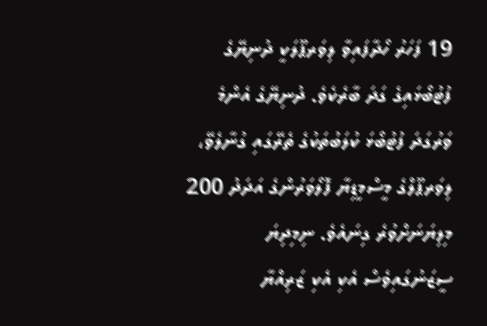19 ފަހަރު ހޯދާފައިވާ ލިވަރޕޫލަކީ ދުނިޔޭގެ ފުޓުބޯޅައިގެ ގަދަ ބާރެކެވެ. ދުނިޔޭގެ އެންމެ ވަރުގަދަ ފުޓުބޯޅަ ކުލަބުތަކުގެ ތެރޭގައި ގުނާލެވޭ، ލިވަރޕޫލްގެ މީސްމީޑިޔާ ފޮލޯވަރުންގެ އަދަދު 200 މިލިޔަނަށްވުރެ ގިނައެވެ. ނިމިދިޔަ ސީޒަނުގައިވެސް އެކި އެކި ޒަރިއްޔާ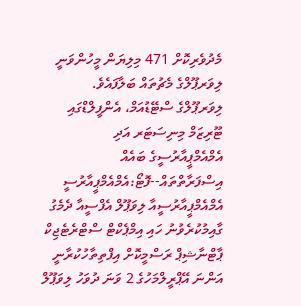މެދުވެރިކޮށް 471 މިލިޔަން މީހުންވަނީ ލިވަރޕޫލްގެ މެޗުތައް ބަލާފައެވެ.
ލިވަރޕޫލްގެ ސްޓޭޑުއަމް، އެންފީލްޑްގައި ޓޫރިޒަމް މިނިސަޓަރ އަދި އެމްއެމްޕީއާރުސީގެ ބައެއް އިސްފަރާތްތައް--ފޮޓޯ:އެމްއެމްޕީއާރުސީ
އެމްއެމްޕީއާރުސީއާ ލިވަޕޫލް އެފްސީއާ ދެމެގު ގާއިމުކުރެވުނު ހައި އިމްޕެކްޓް ސްޓްރެޓެޖިކް ޕާޓްނާޝިޕް ރަސްމީކޮށް އިފްތިތާހުކުރާނީ އަންނަ އޭޕްރީލްމަހުގެ 2 ވަނަ ދުވަހު ލިވަޕޫލް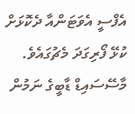އެފްސީ އެވަޓަންއާ ދެކޮޅަށް ކުޅޭ ފޯރިގަދަ މެޗުގައެވެ. މާސޭސައިޑް ޑާބީގެ ނަމުން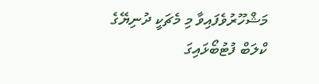މަޝްހޫރުވެފައިވާ މި މެޗަކީ ދުނިޔޭގެ ކްލަބް ފުޓުބޯޅައިގަ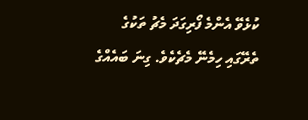ކުޅެވޭ އެންމެ ފޯރިގަދަ މެޗު ތަކުގެ ތެރޭގައި ހިމެނޭ މެޗެކެވެ. ގިނަ ބައެއްގެ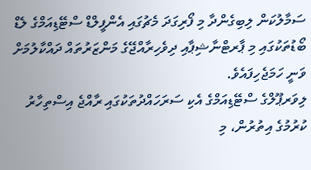ސަމާލުކަން ލިބިގެންދާ މި ފޯރިގަދަ މެޗުގައި އެންފީލްޑް ސްޓޭޑިއަމްގެ ލެޑް ބޯޑުތަކުގައި މި ޕާރޓްނާޝިޕާއި ދިވެހިރާއްޖޭގެ މަންޒަރުތައް ދައްކާލުމަށް ވަނީ ހަމަޖެހިފައެވެ.
ލިވަރޕޫލްގެ ސްޓޭޑިއަމްގެ އެކި ސަރަހައްދުތަކުގައި ރާއްޖެ އިސްތިހާރު ކުރުމުގެ އިތުރުން، މި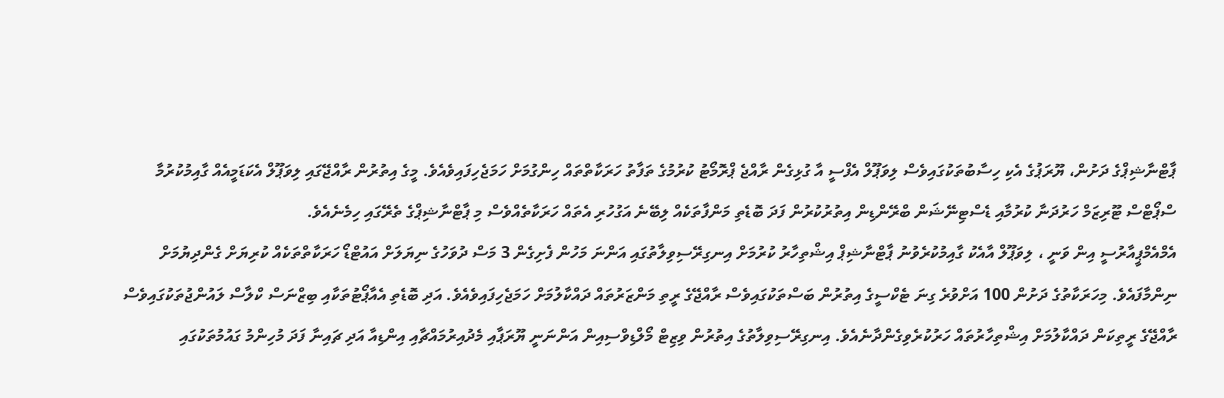ޕާޓްނާޝިޕްގެ ދަށުން، ޔޫރަޕުގެ އެކި ހިސާބުތަކުގައިވެސް ލިވަޕޫލް އެފްސީ އާ ގުޅިގެން ރާއްޖެ ޕްރޮމޯޓު ކުރުމުގެ ތަފާތު ހަރަކާތްތައް ހިންގުމަށް ހަމަޖެހިފައިވެއެވެ. މީގެ އިތުރުން ރާއްޖޭގައި ލިވަޕޫލް އެކަޑަމީއެއް ގާއިމުކުރުމާ ސްޕޯޓްސް ޓޫރިޒަމް ހަރުދަނާ ކުރުމާއި ޑެސްޓިނޭޝަން ބްރޭންޑިން އިތުރުކުރުން ފަދަ ބޮޑެތި މަންފާތަކެއް ލިބޭނެ އަގުހުރި އެތައް ހަރަކާތެއްވެސް މި ޕާޓްނާޝިޕްގެ ތެރޭގައި ހިމެނެއެވެ.
އެމްއެމްޕީއާރުސީ އިން ވަނީ ، ލިވަޕޫލް އާއެކު ގާއިމުކުރެވުނު ޕާޓްނާޝިޕް އިޝްތިހާރު ކުރުމަށް އިނގިރޭސިވިލާތުގައި އަންނަ މަހުން ފެށިގެން 3 މަސް ދުވަހުގެ ނިޔަލަށް އައުޓްޑޯ ހަރަކާތްތަކެއް ކުރިޔަށް ގެންދިޔުމަށް ނިންމާފައެވެ. މިހަރަކާތުގެ ދަށުން 100 އަށްވުރެ ގިނަ ޓެކްސީގެ އިތުރުން ބަސްތަކުގައިވެސް ރާއްޖޭގެ ރީތި މަންޒަރުތައް ދައްކާލުމަށް ހަމަޖެހިފައިވެއެވެ. އަދި ބޮޑެތި އެއާޕޯޓުތަކާއި ބިޒްނަސް ކްލާސް ލައުންޖުތަކުގައިވެސް ރާއްޖޭގެ ރީތިކަން ދައްކާލުމަށް އިޝްތިހާރުތައް ހަރުކުރެވިގެންދާނެއެވެ. އިނގިރޭސިވިލާތުގެ އިތުރުން ވިޒިޓް މޯލްޑިވްސިއިން އަންނަނީ ޔޫރަޕާއި މެދުއިރުމައްޗާއި އިންޑިއާ އަދި ޗައިނާ ފަދަ މުހިންމު ގައުމުތަކުގައި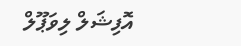އޮފިޝަލް ލިވަޕޫލް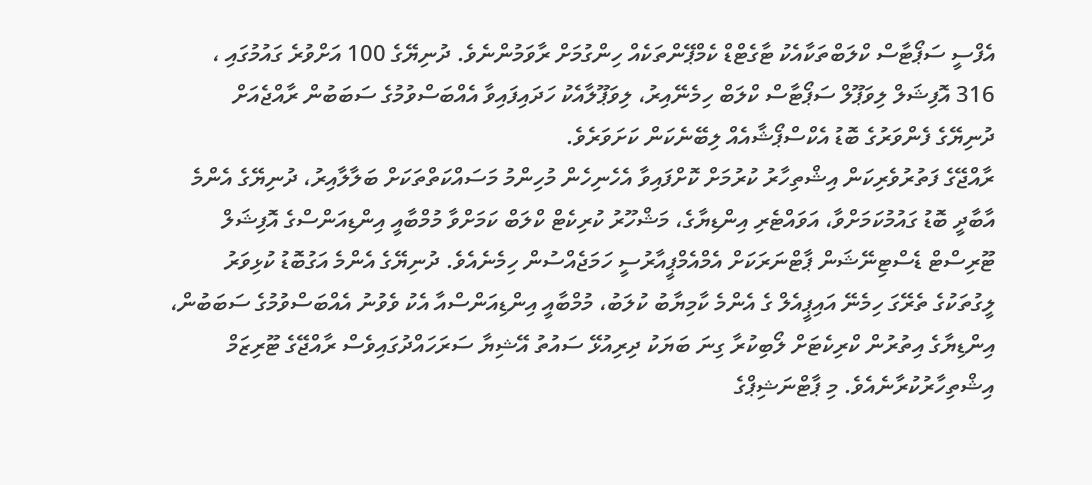އެފްސީ ސަޕޯޓާސް ކްލަބްތަކާއެކު ޓާގެޓްޑް ކެމްޕޭންތަކެއް ހިންގުމަށް ރާވަމުންނެވެ. ދުނިޔޭގެ 100 އަށްވުރެ ގައުމުގައި ، 316 އޮފިޝަލް ލިވަޕޫލް ސަޕޯޓާސް ކްލަބް ހިމެނޭއިރު، ލިވަޕޫލާއެކު ހަދައިފައިވާ އެއްބަސްވުމުގެ ސަބަބުން ރާއްޖެއަށް ދުނިޔޭގެ ފެންވަރުގެ ބޮޑު އެކްސްޕޯޝާއެއް ލިބޭނެކަން ކަށަވަރެވެ.
ރާއްޖޭގެ ފަތުރުވެރިކަން އިޝްތިހާރު ކުރުމަށް ކޮށްފައިވާ އެހެނިހެން މުހިންމު މަސައްކަތްތަކަށް ބަލާލާއިރު، ދުނިޔޭގެ އެންމެ އާބާދީ ބޮޑު ގައުމުކަމަށްވާ، އަވައްޓެރި އިންޑިޔާގެ، މަޝްހޫރު ކުރިކެޓް ކްލަބް ކަމަށްވާ މުމްބާއީ އިންޑިއަންސްގެ އޮފިޝަލް ޓޫރިސްޓް ޑެސްޓިނޭޝަން ޕާޓްނަރަކަށް އެމްއެމްޕީއާރުސީ ހަމަޖެއްސުން ހިމެނެއެވެ. ދުނިޔޭގެ އެންމެ އަގުބޮޑު ކުޅިވަރު ލީގުތަކުގެ ތެރޭގަ ހިމެނޭ އައިޕީއެލް ގެ އެންމެ ކާމިޔާބު ކުލަބު، މުމްބާއީ އިންޑިއަންސްއާ އެކު ވެވުނު އެއްބަސްވުމުގެ ސަބަބުން، އިންޑިޔާގެ އިތުރުން ކްރިކެޓަށް ލޯބިކުރާ ގިނަ ބަޔަކު ދިރިއުޅޭ ސައުތު އޭޝިޔާ ސަރަހައްދުގައިވެސް ރާއްޖޭގެ ޓޫރިޒަމް އިޝްތިހާރުކުރާނެއެވެ. މި ޕާޓްނަޝިޕްގެ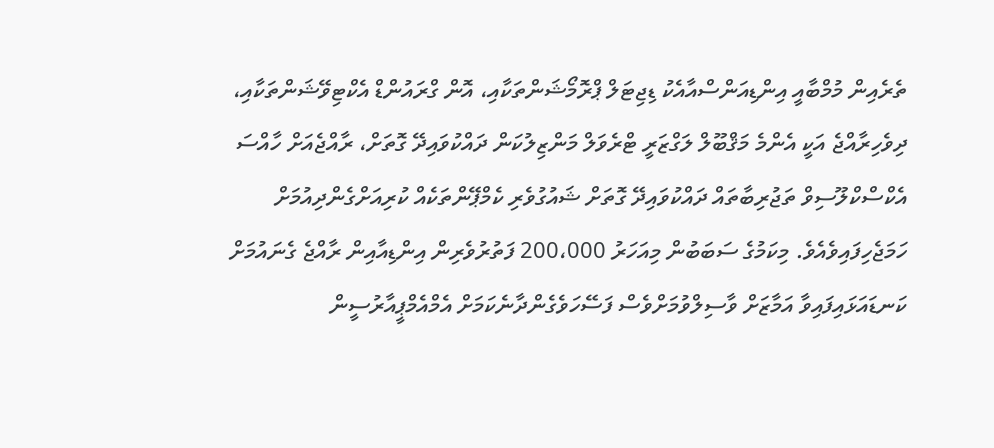ތެރެއިން މުމްބާއީ އިންޑިއަންސްއާއެކު ޑިޖިޓަލް ޕްރޮމޯޝަންތަކާއި، އޮން ގްރައުންޑް އެކްޓިވޭޝަންތަކާއި، ދިވެހިރާއްޖެ އަކީ އެންމެ މަޤްބޫލް ލަގްޒަރީ ޓްރެވަލް މަންޒިލުކަން ދައްކުވައިދޭ ގޮތަށް، ރާއްޖެއަށް ހާއްސަ އެކްސްކްލޫސިވް ތަޖުރިބާތައް ދައްކުވައިދޭ ގޮތަށް ޝައުގުވެރި ކެމްޕޭންތަކެއް ކުރިއަށްގެންދިއުމަށް ހަމަޖެހިފައިވެއެވެ. މިކަމުގެ ސަބަބުން މިއަހަރު 200،000 ފަތުރުވެރިން އިންޑިއާއިން ރާއްޖެ ގެނައުމަށް ކަނޑައަޅައިފައިވާ އަމާޒަށް ވާސިލްވުމަށްވެސް ފަސޭހަވެގެންދާނެކަމަށް އެމްއެމްޕީއާރުސީން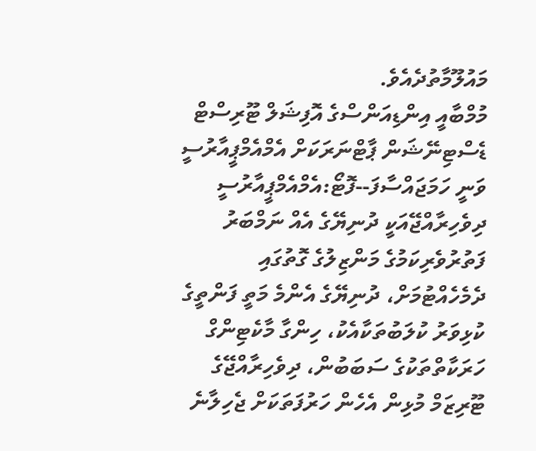މައުލޫމާތުދެއެވެ.
މުމްބާއީ އިންޑިއަންސްގެ އޮފިޝަލް ޓޫރިސްޓް ޑެސްޓިނޭޝަން ޕާޓްނަރަކަށް އެމްއެމްޕީއާރުސީ ވަނީ ހަމަޖައްސާފަ--ފޮޓޯ:އެމްއެމްޕީއާރުސީ
ދިވެހިރާއްޖޭއަކީ ދުނިޔޭގެ އެއް ނަމްބަރު ފަތުރުވެރިކަމުގެ މަންޒިލުގެ ގޮތުގައި ދެމެހެއްޓުމަށް، ދުނިޔޭގެ އެންމެ މަތީ ފަންތީގެ ކުޅިވަރު ކުލަބުތަކާއެކު، ހިންގާ މާކެޓިންގް ހަރަކާތްތަކުގެ ސަބަބުން، ދިވެހިރާއްޖޭގެ ޓޫރިޒަމް މުޅިން އެހެން ހަރުފަތަކަށް ޖެހިލާނެ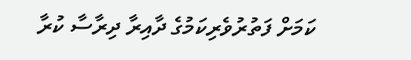ކަމަށް ފަތުރުވެރިކަމުގެ ދާއިރާ ދިރާސާ ކުރާ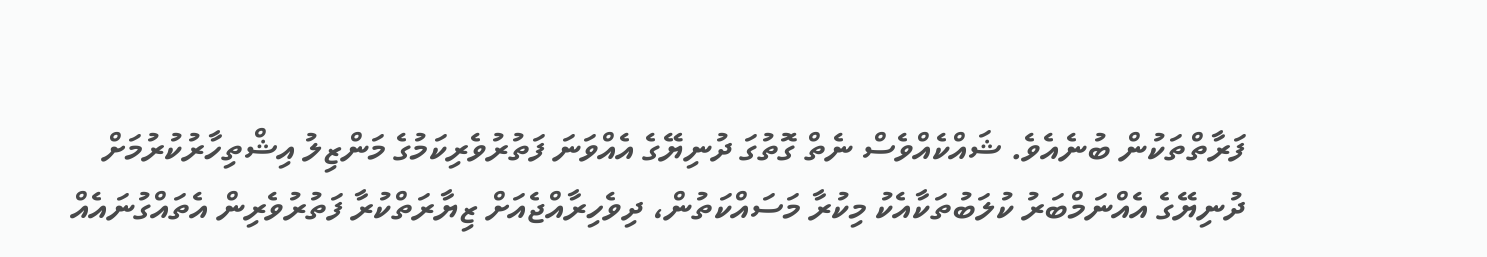ފަރާތްތަކުން ބުނެއެވެ. ޝައްކެއްވެސް ނެތް ގޮތުގަ ދުނިޔޭގެ އެއްވަނަ ފަތުރުވެރިކަމުގެ މަންޒިލު އިޝްތިހާރުކުރުމަށް ދުނިޔޭގެ އެއްނަމްބަރު ކުލަބުތަކާއެކު މިކުރާ މަސައްކަތުން، ދިވެހިރާއްޖެއަށް ޒިޔާރަތްކުރާ ފަތުރުވެރިން އެތައްގުނައެއް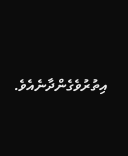އިތުރުވެގެންދާނެއެވެ.